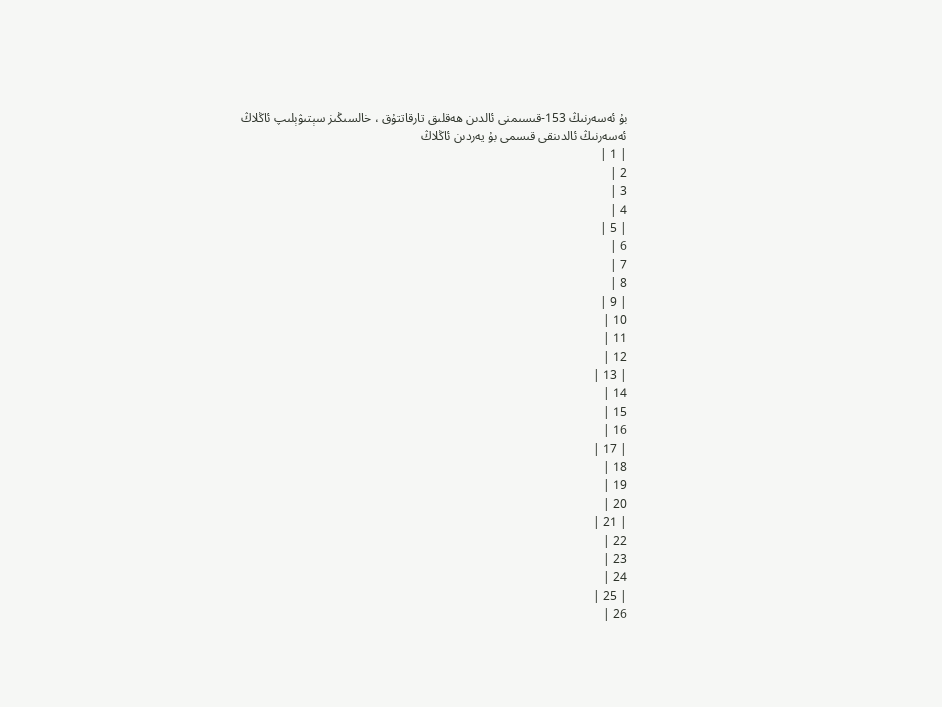بۇ ئەسەرنىڭ 153-قىسىمنى ئالدىن ھەقلىق تارقاتتۇق ، خالسىڭىز سېتىۋېلىپ ئاڭلاڭ
ئەسەرنىڭ ئالدىنقى قىسمى بۇ يەردىن ئاڭلاڭ
| 1 |
2 |
3 |
4 |
| 5 |
6 |
7 |
8 |
| 9 |
10 |
11 |
12 |
| 13 |
14 |
15 |
16 |
| 17 |
18 |
19 |
20 |
| 21 |
22 |
23 |
24 |
| 25 |
26 |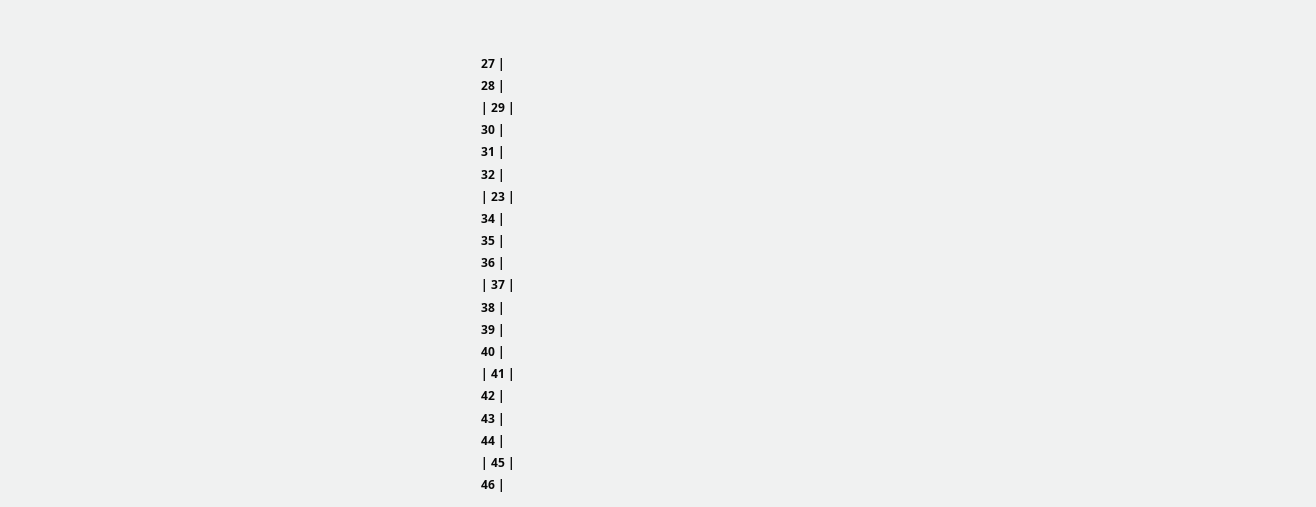27 |
28 |
| 29 |
30 |
31 |
32 |
| 23 |
34 |
35 |
36 |
| 37 |
38 |
39 |
40 |
| 41 |
42 |
43 |
44 |
| 45 |
46 |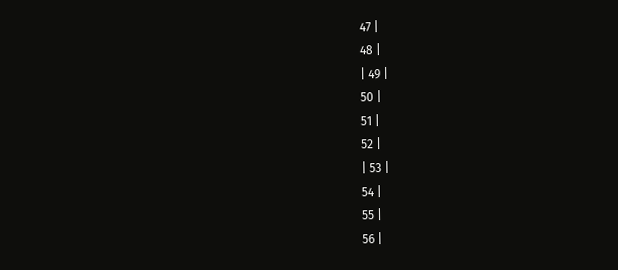47 |
48 |
| 49 |
50 |
51 |
52 |
| 53 |
54 |
55 |
56 |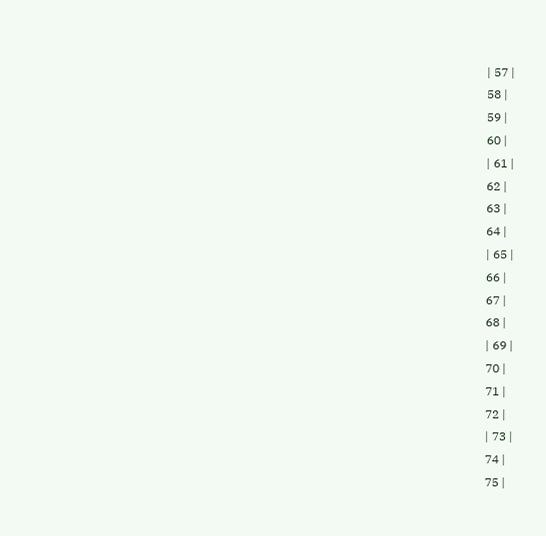| 57 |
58 |
59 |
60 |
| 61 |
62 |
63 |
64 |
| 65 |
66 |
67 |
68 |
| 69 |
70 |
71 |
72 |
| 73 |
74 |
75 |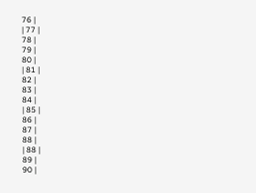76 |
| 77 |
78 |
79 |
80 |
| 81 |
82 |
83 |
84 |
| 85 |
86 |
87 |
88 |
| 88 |
89 |
90 |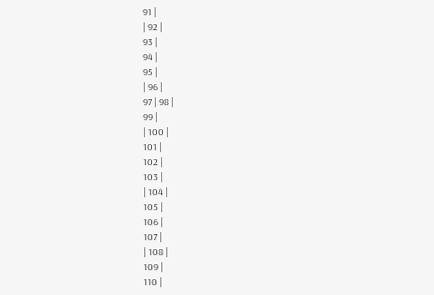91 |
| 92 |
93 |
94 |
95 |
| 96 |
97 | 98 |
99 |
| 100 |
101 |
102 |
103 |
| 104 |
105 |
106 |
107 |
| 108 |
109 |
110 |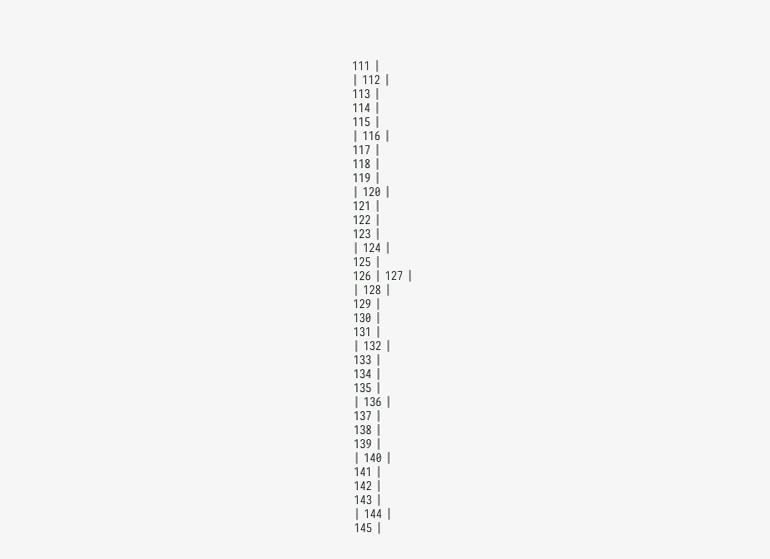111 |
| 112 |
113 |
114 |
115 |
| 116 |
117 |
118 |
119 |
| 120 |
121 |
122 |
123 |
| 124 |
125 |
126 | 127 |
| 128 |
129 |
130 |
131 |
| 132 |
133 |
134 |
135 |
| 136 |
137 |
138 |
139 |
| 140 |
141 |
142 |
143 |
| 144 |
145 |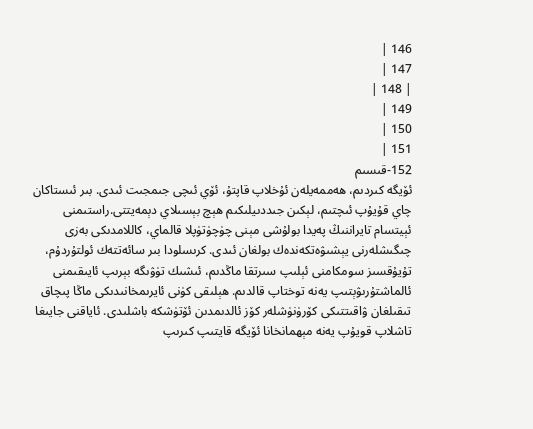146 |
147 |
| 148 |
149 |
150 |
151 |
152-قىسىم
ئۆيگە كىردىم، ھەممەيلەن ئۇخلاپ قاپتۇ، ئۆي ئىچى جىمجىت ئىدى. بىر ئىستاكان چاي قۇيۇپ ئىچتىم، لېكىن جىددىيلىكىم ھېچ بېسىلاي دېمەيتتى.راستىمنى ئېيتسام تايراننىڭ پەيدا بولۇشى مېنى چۈچۈتۈپلا قالماي، كاللامدىكى بەزى چىگىشلەرنى يېشىۋەتكەندەك بولغان ئىدى. كرىسلودا بىر سائەتتەك ئولتۇردۇم، تۇيۇقسىز سومكامنى ئېلىپ سىرتقا ماڭدىم، ئىشىك تۈۋىگە بېرىپ ئايىقىمنى ئالماشتۇرىۋېتىپ يەنە توختاپ قالدىم. ھېلىقى كۈنى ئايرىمخانىدىكى ماڭا پىچاق تىقىلغان ۋاقىتتىكى كۆرۈنۈشلەر كۆز ئالدىمدىن ئۆتۈشكە باشلىدى. ئاياقنى جايىغا تاشلاپ قويۇپ يەنە مېھمانخانا ئۆيگە قايتىپ كىرىپ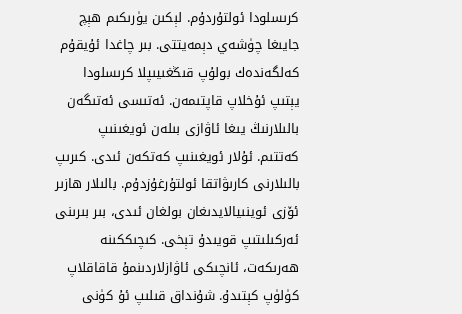كرىسلودا ئولتۇردۇم. لېكىن يۈرىكىم ھېچ جايىغا چۈشەي دېمەيتتى. بىر چاغدا ئۇيقۇم كەلگەندەك بولۇپ قىڭغىيىپلا كرىسلودا يېتىپ ئۇخلاپ قاپتىمەن. ئەتىسى ئەتىگەن بالىلارنىڭ يىغا ئاۋازى بىلەن ئويغىنىپ كەتتىم. ئۇلار ئويغىنىپ كەتكەن ئىدى. كىرىپ بالىلارنى كارىۋاتقا ئولتۇرغۇزدۇم. بالىلار ھازىر ئۆزى ئوينىيالايدىغان بولغان ئىدى، بىر بىرىنى ئەركىلىتىپ قويىدۇ تېخى. كىچىككىنە ھەرىكەت، ئانچىكى ئاۋازلاردىنمۇ قاقاقلاپ كۈلۈپ كېتىدۇ. شۇنداق قىلىپ ئۇ كۈنى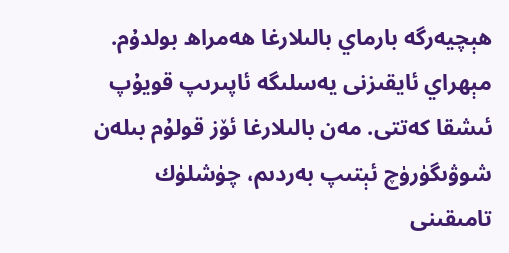ھېچيەرگە بارماي بالىلارغا ھەمراھ بولدۇم. مېھراي ئايقىزنى يەسلىگە ئاپىرىپ قويۇپ ئىشقا كەتتى. مەن بالىلارغا ئۆز قولۇم بىلەن شوۋىگۈرۈچ ئېتىپ بەردىم، چۈشلۈك تامىقىنى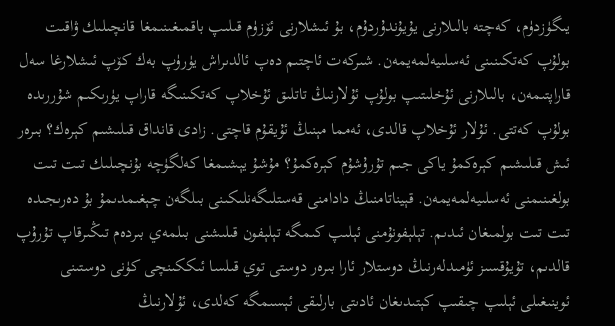يىگۈزدۈم، كەچتە بالىلارنى يۇيۇندۇردۇم، بۇ ئىشلارنى ئۆزۈم قىلىپ باقمىغىنىمغا قانچىلىك ۋاقىت بولۇپ كەتكىنىنى ئەسلىيەلمەيمەن. شىركەت ئاچتىم دەپ ئالدىراش يۈرۈپ بەك كۆپ ئىشلارغا سەل قاراپتىمەن، بالىلارنى ئۇخلىتىپ بولۇپ ئۇلارنىڭ تاتلىق ئۇخلاپ كەتكىنىگە قاراپ يۈرىكىم شۇررىدە بولۇپ كەتتى. ئۇلار ئۇخلاپ قالدى، ئەمما مېنىڭ ئۇيقۇم قاچتى. زادى قانداق قىلىشىم كېرەك؟ بىرەر ئىش قىلىشىم كېرەكمۇ ياكى جىم تۇرۇشۇم كېرەكمۇ؟ مۇشۇ يېشىمغا كەلگۈچە بۇنچىلىك تىت تىت بولغىنىمنى ئەسلىيەلمەيمەن. قېيناتامنىڭ دادامنى قەستلىگەنلىكىنى بىلگەن چېغىمدىمۇ بۇ دەرىجىدە تىت تىت بولمىغان ئىدىم. تېلېفونۇمنى ئېلىپ كىمگە تېلېفون قىلىشنى بىلمەي بىردەم تىڭىرقاپ تۇرۇپ قالدىم، تۇيۇقسىز ئۈمىدلەرنىڭ دوستلار ئارا بىرەر دوستى توي قىلسا ئىككىنچى كۈنى دوستىنى ئوينىغىلى ئېلىپ چىقىپ كېتىدىغان ئادىتى بارلىقى ئېسىمگە كەلدى، ئۇلارنىڭ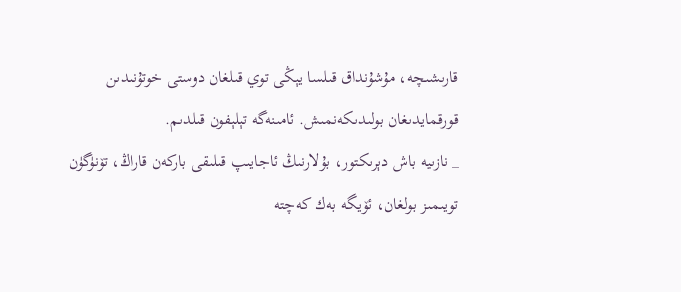قارىشىچە، مۇشۇنداق قىلسا يېڭى توي قىلغان دوستى خوتۇنىدىن قورقمايدىغان بولىدىكەنمىش. ئامىنەگە تېلېفون قىلدىم.
_ نازىيە باش دېرىكتور، بۇلارنىڭ ئاجايىپ قىلىقى باركەن قاراڭ، تۆنۈگۈن تويىمىز بولغان، ئۆيگە بەك كەچتە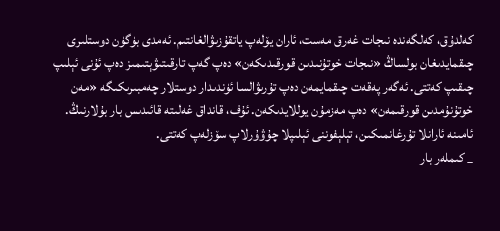كەلدۇق، كەلگەندە نىجات غەرق مەست، ئاران يۆلەپ ياتقۇزىۋالغانتىم. ئەمدى بۈگۈن دوستلىرى چىقمايدىغان بولساڭ «نىجات خوتۇنىدىن قورقىدىكەن» دەپ گەپ تارقىتىۋېتىمىز دەپ ئۇنى ئېلىپ چىقىپ كەتتى. ئەگەر پەقەت چىقمايمەن دەپ تۇرىۋالسا ئۈندىدار دوستلار چەمبىرىكىگە «مەن خوتۇنۇمدىن قورقىمەن» دەپ مەزمۇن يوللايدىكەن. ئۇف، قانداق غەلىتە قائىدىس بار بۇلارنىڭ.
ئامىنە ئارانلا تۇرغانمىكىن، تېلېفوننى ئېلىپلا چۇۋۇرلاپ سۆزلەپ كەتتى.
_ كىملەر بار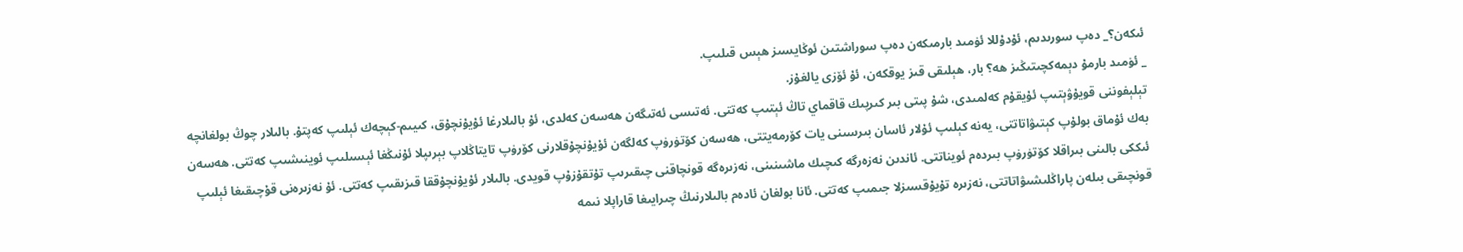ئىكەن؟_ دەپ سورىدىم، ئۇدۇللا ئۈمىد بارمىكەن دەپ سوراشتىن ئوڭايسىز ھېس قىلىپ.
_ ئۈمىد بارمۇ دېمەكچىتىڭىز ھە؟ بار، ھېلىقى قىز يوقكەن، ئۇ ئۆزى يالغۇز.
تېلېفوننى قويۇۋېتىپ ئۇيقۇم كەلمىدى، شۇ پىتى بىر كىرپىك قاقماي تاڭ ئېتىپ كەتتى. ئەتىسى ئەتىگەن ھەسەن كەلدى، ئۇ بالىلارغا ئۇيۇنچۇق، كىيىم-كېچەك ئېلىپ كەپتۇ. بالىلار چوڭ بولغانچە بەك ئۇماق بولۇپ كېتىۋاتاتتى، يەنە كېلىپ ئۇلار ئاسان بىرسىنى يات كۆرمەيتتى، ھەسەن كۆتۈرۈپ كەلگەن ئۇيۇنچۇقلارنى كۆرۈپ تايتاڭلاپ بېرىپلا ئۇنىڭغا ئېسىلىپ ئوينىشىپ كەتتى. ھەسەن ئىككى بالىنى بىراقلا كۆتۈرۈپ بىردەم ئويناتتى. ئاندىن نەزەرگە كىچىك ماشىنىنى، نەزىرەگە قونچاقنى چىقىرىپ تۇتقۇزۇپ قويدى. بالىلار ئۇيۇنچۇققا قىزىقىپ كەتتى. ئۇ نەزىرەنى قۇچىقىغا ئېلىپ قونچىقى بىلەن پاراڭلىشىۋاتاتتى، نەزىرە تۇيۇقسىزلا جىمىپ كەتتى. ئانا بولغان ئادەم بالىلارنىڭ چىرايىغا قاراپلا نىمە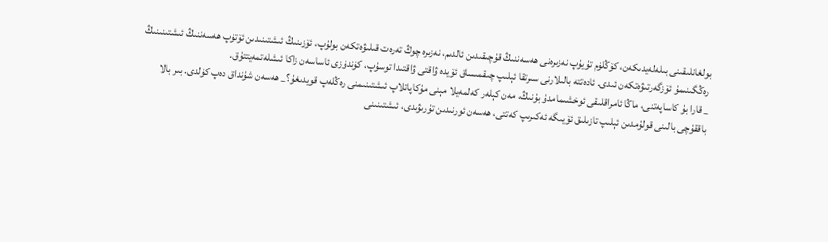بولغانلىقىنى بىلەلەيدىكەن، كۆڭلۈم تۇيۇپ نەزىرەنى ھەسەننىڭ قۇچىقىدىن ئالدىم، نەزىرە چوڭ تەرەت قىلىۋەتكەن بولۇپ، ئۆزىنىڭ ئىشتىنىدىن ئۆتۈپ ھەسەننىڭ ئىشتىنىنىڭ رەڭگىنىمۇ ئۆزگەرتىۋەتكەن ئىدى. ئادەتتە بالىلارنى سىرتقا ئېلىپ چىقمىساق ئۆيدە ۋاقتى ۋاقتىدا توسۇپ، كۈندۈزى ئاساسەن زاكا ئىشلەتمەيتتۇق.
_ قارا بۇ كاساپەتنى، ماڭا ئامراقلىقى ئوخشىمامدۇ بۇنىڭ، مەن كېلەر كەلمەيلا مېنى مۇكاپاتلاپ ئىشتىنىمنى رەڭلەپ قويدىغۇ؟_ ھەسەن شۇنداق دەپ كۈلدى. بىر بالا باققۇچى بالىنى قولۇمدىن ئېلىپ تازىلىق ئۆيىگە ئەكىرىپ كەتتى، ھەسەن ئورنىدىن تۇرىۋىدى، ئىشتىنىنى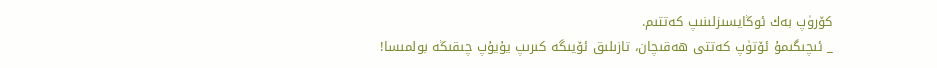كۆرۈپ بەك ئوڭايسىزلىنىپ كەتتىم.
_ ئىچىگىمۇ ئۆتۈپ كەتتى ھەقىچان، تازىلىق ئۆيىگە كىرىپ يۇيۇپ چىقىڭە بولمىسا!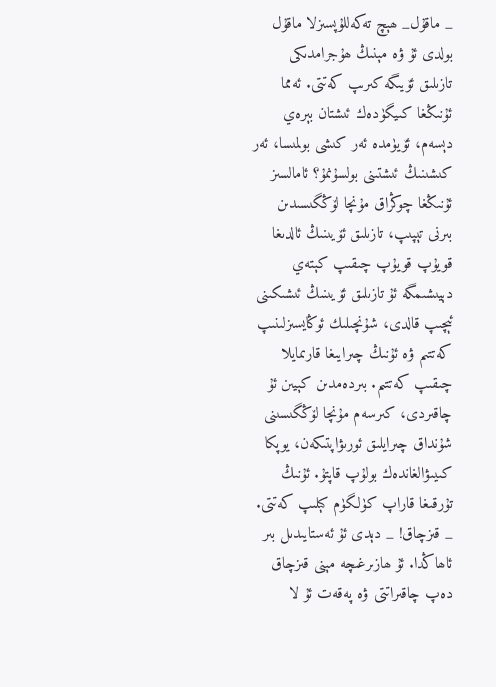_ ماقۇل_ ھېچ تەكەللۇپسىزلا ماقۇل بولدى ئۇ ۋە مېنىڭ ھۇجرامدىكى تازىلىق ئۆيىگە كىرىپ كەتتى. ئەمما ئۇنىڭغا كىيگۈدەك ئىشتان بېرەي دېسەم، ئۆيۈمدە ئەر كىشى بولمىسا، ئەر كىشىنىڭ ئىشتىنى بولسۇنمۇ؟ ئامالسىز ئۇنىڭغا چوڭراق مۇنچا لۆڭگىسىدىن بىرنى تېپىپ، تازىلىق ئۆيىنىڭ ئالدىغا قويۇپ قويۇپ چىقىپ كېتەي دېيىشىمگە ئۇ تازىلىق ئۆيىنىڭ ئىشىكىنى ئېچىپ قالدى، شۇنچىلىك ئوڭايسىزلىنىپ كەتتىم ۋە ئۇنىڭ چىرايىغا قارىمايلا چىقىپ كەتتىم. بىردەمدىن كېيىن ئۇ چاقىردى، كىرسەم مۇنچا لۆڭگىسىنى شۇنداق چىرايلىق ئورىۋاپتىكەن، يوپكا كىيىۋالغاندەك بولۇپ قاپتۇ. ئۇنىڭ تۇرقىغا قاراپ كۈلگۈم كېلىپ كەتتى.
_ قىزچاق! _ دېدى ئۇ ئەستايىدىل بىر ئاھاڭدا. ئۇ ھازىرغىچە مېنى قىزچاق دەپ چاقىراتتى ۋە پەقەت ئۇ لا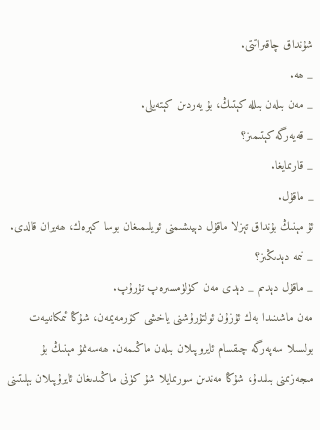شۇنداق چاقىراتتى.
_ ھە.
_ مەن بىلەن بىللە كېتىڭ، بۇ يەردىن كېتەيلى.
_ قەيەرگە كېتىمىز؟
_ قارىمايغا.
_ ماقۇل.
ئۇ مېنىڭ بۇنداق تېزلا ماقۇل دېيىشىمنى ئويلىمىغان بوسا كېرەك، ھەيران قالدى.
_ نىمە دېدىڭىز؟
_ ماقۇل دېدىم _ دېدى مەن كۈلۈمسىرەپ تۇرۇپ.
مەن ماشىنىدا بەك ئۇزۇن ئولتۇرۇشنى ياخشى كۆرمەيمەن، شۇڭا ئىمكانىيەت بولسىلا سەپەرگە چىقسام ئايروپىلان بىلەن ماڭىمەن. ھەسەنمۇ مېنىڭ بۇ مىجەزىمنى بىلىدۇ، شۇڭا مەندىن سورىمايلا شۇ كۈنى ماڭىدىغان ئايرۇپىلان بېلىتىنى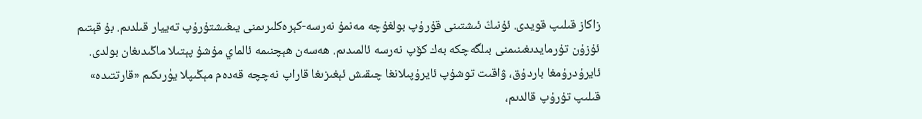زاكاز قىلىپ قويدى. ئۇنىڭ ئىشتىنى قۇرۇپ بولغۇچە مەنمۇ نەرسە-كېرەكلىرىمنى يىغىشتۇرۇپ تەييار قىلدىم. بۇ قېتىم ئۇزۇن تۇرمايدىغىنىمنى بىلگەچكە بەك كۆپ نەرسە ئالمىدىم. ھەسەن ھېچنىمە ئالماي مۇشۇ پېتىلا ماڭىدىغان بولدى.
ئايرۇدرۇمغا باردۇق، ۋاقىت توشۇپ ئايرۇپىلانغا چىقىش ئېغىزىغا قاراپ نەچچە قەدەم مېڭىپلا يۈرىكىم «قارتتىدە» قىلىپ تۇرۇپ قالدىم،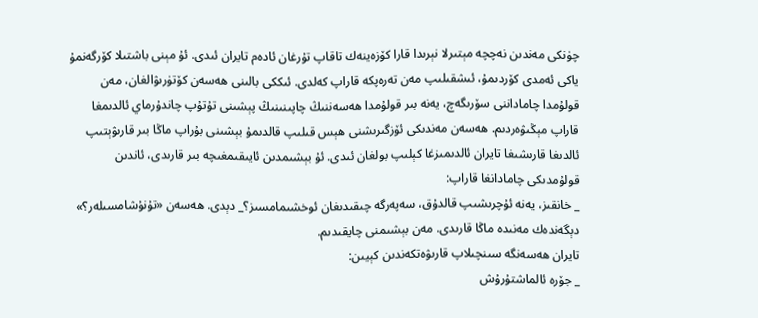چۈنكى مەندىن نەچچە مېتىرلا نېرىدا قارا كۆزەينەك تاقاپ تۇرغان ئادەم تايران ئىدى. ئۇ مېنى باشتىلا كۆرگەنمۇ ياكى ئەمدى كۆردىمۇ، ئىشقىلىپ مەن تەرەپكە قاراپ كەلدى. ئىككى بالىنى ھەسەن كۆتۈرىۋالغان، مەن قولۇمدا چاماداننى سۆرىگەچ، يەنە بىر قولۇمدا ھەسەننىڭ چاپىنىنىڭ پېشىنى تۇتۇپ چاندۇرماي ئالدىمغا قاراپ مېڭىۋەردىم. ھەسەن مەندىكى ئۆزگىرىشنى ھېس قىلىپ قالدىمۇ بېشىنى بۇراپ ماڭا بىر قارىۋېتىپ ئالدىغا قارىشىغا تايران ئالدىمىزغا كېلىپ بولغان ئىدى. ئۇ بېشىمدىن ئايىقىمغىچە بىر قارىدى، ئاندىن قولۇمدىكى چامادانغا قاراپ:
_ خانقىز، يەنە ئۇچرىشىپ قالدۇق، سەپەرگە چىقىدىغان ئوخشىمامسىز؟_ دېدى. ھەسەن «تۇنۇشامسىلەر؟» دېگەندەك مەنىدە ماڭا قارىدى. مەن بېشىمنى چايقىدىم.
تايران ھەسەنگە سىنچىلاپ قارىۋەتكەندىن كېيىن:
_ جۆرە ئالماشتۇرۇش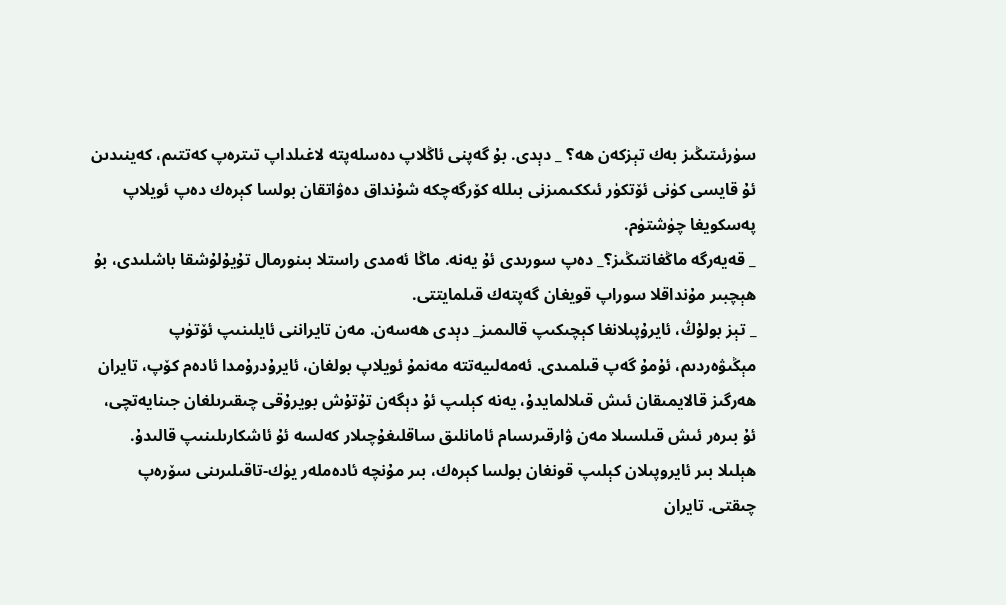سۈرئىتىڭىز بەك تېزكەن ھە؟ _ دېدى. بۇ گەپنى ئاڭلاپ دەسلەپتە لاغىلداپ تىترەپ كەتتىم، كەينىدىن ئۇ قايسى كۈنى ئۆتكۈر ئىككىمىزنى بىللە كۆرگەچكە شۇنداق دەۋاتقان بولسا كېرەك دەپ ئويلاپ پەسكويغا چۈشتۈم.
_ قەيەرگە ماڭغانتىڭىز؟_ دەپ سورىدى ئۇ يەنە. ماڭا ئەمدى راستلا بىنورمال تۇيۇلۇشقا باشلىدى، بۇ ھېچبىر مۇنداقلا سوراپ قويغان گەپتەك قىلمايتتى.
_ تېز بولۇڭ، ئايرۇپىلانغا كېچىكىپ قالىمىز_ دېدى ھەسەن. مەن تايراننى ئايلىنىپ ئۆتۈپ مېڭىۋەردىم، ئۇمۇ گەپ قىلمىدى. ئەمەلىيەتتە مەنمۇ ئويلاپ بولغان، ئايرۇدرۇمدا ئادەم كۆپ، تايران ھەرگىز قالايمىقان ئىش قىلالمايدۇ، يەنە كېلىپ ئۇ دېگەن تۇتۇش بويرۇقى چىقىرىلغان جىنايەتچى، ئۇ بىرەر ئىش قىلسىلا مەن ۋارقىرىسام ئامانلىق ساقلىغۇچىلار كەلسە ئۇ ئاشكارىلىنىپ قالىدۇ.
ھېلىلا بىر ئايروپىلان كېلىپ قونغان بولسا كېرەك، بىر مۇنچە ئادەملەر يۈك-تاقىلىرىنى سۆرەپ چىقتى. تايران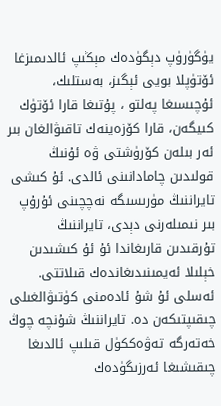يۈگۈرۈپ دېگۈدەك مېڭىپ ئالدىمىزغا ئۆتۈپلا بويى ئېگىز، بەستلىك، ئۇچىسىغا پەلتو ، پۇتىغا قارا ئۆتۈك كىيگەن، قارا كۆزەينەك تاقىۋالغان بىر ئەر بىلەن كۆرۈشتى ۋە ئۇنىڭ قولىدىن چامادانىنى ئالدى. ئۇ كىشى تايراننىڭ مۈرىسىگە نەچچىنى ئۇرۇپ بىر نىمىلەرنى دېدى، تايراننىڭ تۇرقىدىن قارىغاندا ئۇ ئۇ كىشىدىن خېلىلا ئەيمىنىدىغاندەك قىلاتتى. ئەسلى ئۇ شۇ ئادەمنى كۈتىۋالغىلى چىقىپتىكەن دە. تايراننىڭ شۇنچە چوڭ خەتەرگە تەۋەككۈل قىلىپ ئالدىغا چىقىشىغا ئەرزىگۈدەك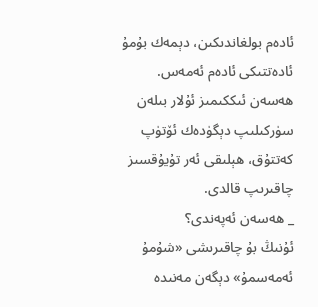ئادەم بولغاندىكىن، دېمەك بۇمۇ ئادەتتىكى ئادەم ئەمەس. ھەسەن ئىككىمىز ئۇلار بىلەن سۈركىلىپ دېگۈدەك ئۆتۈپ كەتتۇق، ھېلىقى ئەر تۇيۇقسىز چاقىرىپ قالدى.
_ ھەسەن ئەپەندى؟
ئۇنىڭ بۇ چاقىرىشى «شۇمۇ ئەمەسمۇ» دېگەن مەنىدە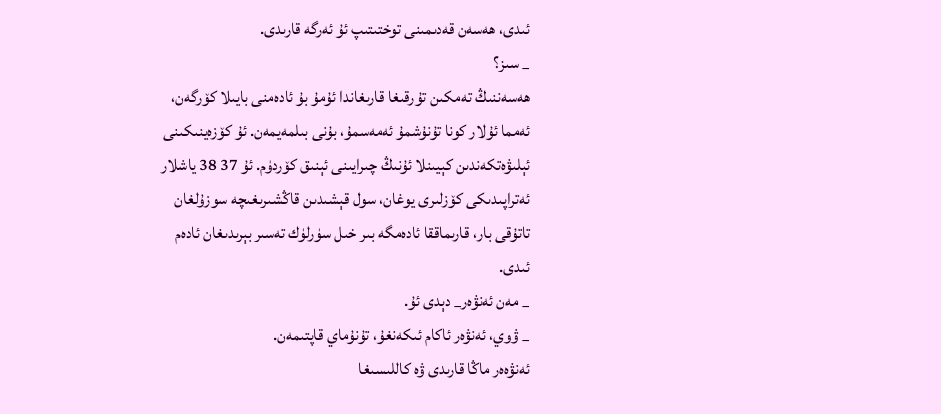ئىدى، ھەسەن قەدىمىنى توختىتىپ ئۇ ئەرگە قارىدى.
_ سىز؟
ھەسەننىڭ تەمكىن تۇرقىغا قارىغاندا ئۇمۇ بۇ ئادەمنى بايىلا كۆرگەن، ئەمما ئۇلار كونا تۇنۇشمۇ ئەمەسمۇ، بۇنى بىلمەيمەن. ئۇ كۆزەينىكىنى ئېلىۋەتكەندىن كېيىنلا ئۇنىڭ چىرايىنى ئېنىق كۆردۈم. ئۇ 37 38 ياشلار ئەتراپىدىكى كۆزلىرى يوغان، سول قېشىدىن قاڭشىرىغىچە سوزۇلغان تاتۇقى بار، قارىماققا ئادەمگە بىر خىل سۈرلۈك تەسىر بېرىدىغان ئادەم ئىدى.
_ مەن ئەنۋەر_ دېدى ئۇ.
_ ۋوي، ئەنۋەر ئاكام ئىكەنغۇ، تۇنۇماي قاپتىمەن.
ئەنۋەەر ماڭا قارىدى ۋە كاللىسىغا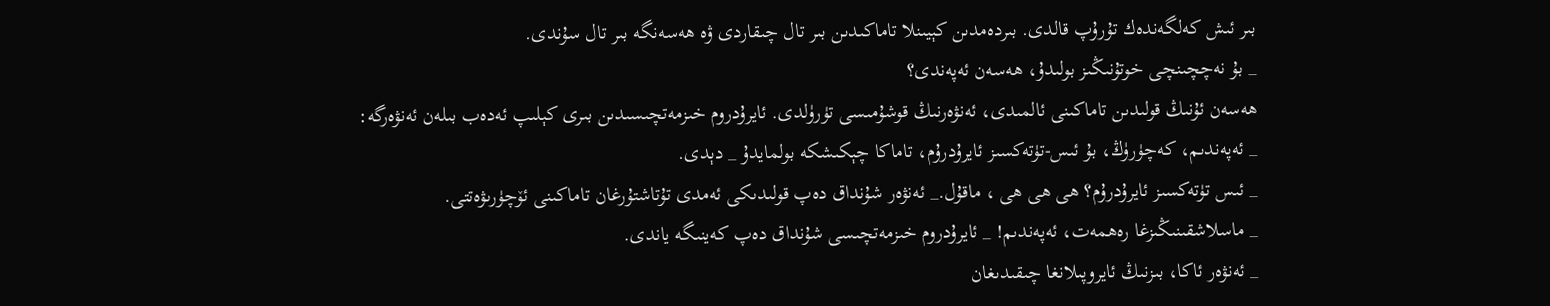بىر ئىش كەلگەندەك تۇرۇپ قالدى. بىردەمدىن كېيىنلا تاماكىدىن بىر تال چىقاردى ۋە ھەسەنگە بىر تال سۇندى.
_ بۇ نەچچىنچى خوتۇنىڭىز بولىدۇ، ھەسەن ئەپەندى؟
ھەسەن ئۇنىڭ قولىدىن تاماكىنى ئالمىدى، ئەنۋەرنىڭ قوشۇمىسى تۈرۈلدى. ئايرۇدروم خىزمەتچىسىدىن بىرى كېلىپ ئەدەب بىلەن ئەنۋەرگە:
_ ئەپەندىم، كەچۈرۈڭ، بۇ ئىس-تۈتەكسىز ئايرۇدرۇم، تاماكا چېكىشكە بولمايدۇ _ دېدى.
_ ئىس تۈتەكسىز ئايرۇدرۇم؟ ھى ھى ھى ، ماقۇل._ ئەنۋەر شۇنداق دەپ قولىدىكى ئەمدى تۇتاشتۇرغان تاماكىنى ئۆچۈرىۋەتتى.
_ ماسلاشقىنىڭىزغا رەھمەت، ئەپەندىم! _ ئايرۇدروم خىزمەتچىسى شۇنداق دەپ كەينىگە ياندى.
_ ئەنۋەر ئاكا، بىزنىڭ ئايروپىلانغا چىقىدىغان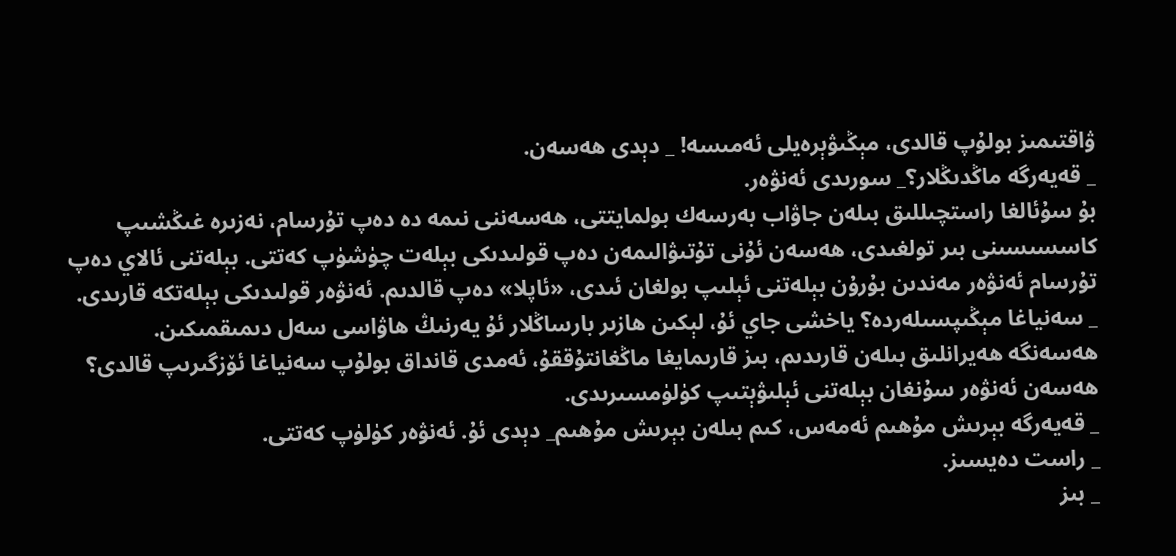ۋاقتىمىز بولۇپ قالدى، مېڭىۋېرەيلى ئەمىسە! _ دېدى ھەسەن.
_ قەيەرگە ماڭدىڭلار؟_ سورىدى ئەنۋەر.
بۇ سۇئالغا راستچىللىق بىلەن جاۋاب بەرسەك بولمايتتى، ھەسەننى نىمە دە دەپ تۇرسام، نەزىرە غىڭشىپ كاسسىسىنى بىر تولغىدى، ھەسەن ئۇنى تۇتىۋالىمەن دەپ قولىدىكى بېلەت چۈشۈپ كەتتى. بېلەتنى ئالاي دەپ تۇرسام ئەنۋەر مەندىن بۇرۇن بېلەتنى ئېلىپ بولغان ئىدى، «ئاپلا» دەپ قالدىم. ئەنۋەر قولىدىكى بېلەتكە قارىدى.
_ سەنياغا مېڭىپسىلەردە؟ ياخشى جاي ئۇ، لېكىن ھازىر بارساڭلار ئۇ يەرنىڭ ھاۋاسى سەل دىمىقمىكىن.
ھەسەنگە ھەيرانلىق بىلەن قارىدىم، بىز قارىمايغا ماڭغانتۇققۇ، ئەمدى قانداق بولۇپ سەنياغا ئۆزگىرىپ قالدى؟ ھەسەن ئەنۋەر سۇنغان بېلەتنى ئېلىۋېتىپ كۈلۈمسىرىدى.
_ قەيەرگە بېرىش مۇھىم ئەمەس، كىم بىلەن بېرىش مۇھىم_ دېدى ئۇ. ئەنۋەر كۈلۈپ كەتتى.
_ راست دەيسىز.
_ بىز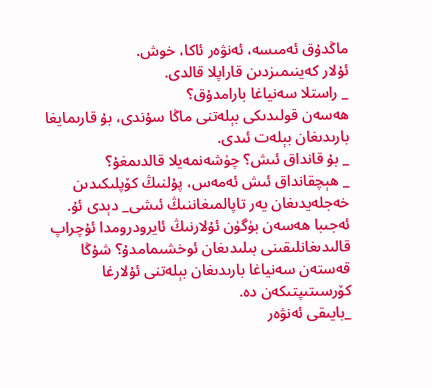ماڭدۇق ئەمىسە، ئەنۋەر ئاكا، خوش.
ئۇلار كەينىمىزدىن قاراپلا قالدى.
_ راستلا سەنياغا بارامدۇق؟
ھەسەن قولىدىكى بېلەتنى ماڭا سۇندى، بۇ قارىمايغا بارىدىغان بېلەت ئىدى.
_ بۇ قانداق ئىش؟ چۈشەنمەيلا قالدىمغۇ؟
_ ھېچقانداق ئىش ئەمەس، پۇلنىڭ كۆپلىكىدىن خەجلەيدىغان يەر تاپالمىغاننىڭ ئىشى_ دېدى ئۇ.
ئەجىبا ھەسەن بۈگۈن ئۇلارنىڭ ئايرودرومدا ئۇچراپ قالىدىغانلىقىنى بىلىدىغان ئوخشىمامدۇ؟ شۇڭا قەستەن سەنياغا بارىدىغان بېلەتنى ئۇلارغا كۆرسىتىپتىكەن دە.
_بايىقى ئەنۋەر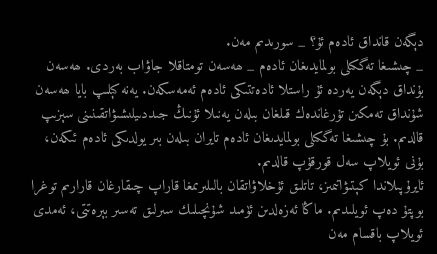دېگەن قانداق ئادەم ئۇ؟ _ سورىدىم مەن.
_ چىشىغا تەگكىلى بولمايدىغان ئادەم _ ھەسەن تومتاقلا جاۋاب بەردى. ھەسەن بۇنداق دېگەن يەردە ئۇ راستلا ئادەتتىكى ئادەم ئەمەسكەن. يەنە كېلىپ بايا ھەسەن شۇنداق تەمكىن تۇرغاندەك قىلغان بىلەن يەنىلا ئۇنىڭ جىددىيلىشىۋاتقىنىنى سېزىپ قالدىم. بۇ چىشىغا تەگكىلى بولمايدىغان ئادەم تايران بىلەن بىر يولدىكى ئادەم ئىكەن، بۇنى ئويلاپ سەل قورقۇپ قالدىم.
ئايرۇپىلاندا كېتىۋاتىمىز، تاتلىق ئۇخلاۋاتقان بالىلىرىمغا قاراپ چىقارغان قارارىم توغرا بوپتۇ دەپ ئويلىدىم. ماڭا ئەزەلدىن ئۈمىد شۇنچىلىك سىرلىق تەسىر بېرەتتى، ئەمدى ئويلاپ باقسام مەن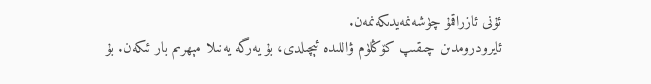ئۇنى ئازراقمۇ چۈشەنمەيدىكەنمەن.
ئايرودرومدىن چىقىپ كۆڭلۈم ۋاللىدە ئېچىلدى، بۇ يەرگە يەنىلا مېھرىم بار ئىكەن. بۇ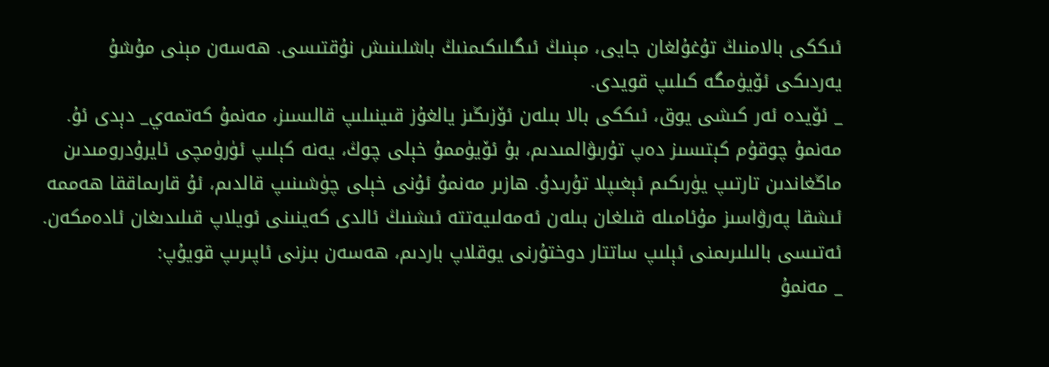ئىككى بالامنىڭ تۇغۇلغان جايى، مېنىڭ ئىگىلىكىمنىڭ باشلىنىش نۇقتىسى. ھەسەن مېنى مۇشۇ يەردىكى ئۆيۈمگە كىلىپ قويدى.
_ ئۆيدە ئەر كىشى يوق، ئىككى بالا بىلەن ئۆزىڭىز يالغۇز قىينىلىپ قالىسىز، مەنمۇ كەتمەي_ دېدى ئۇ. مەنمۇ چوقۇم كېتىسىز دەپ تۇرىۋالمىدىم، بۇ ئۆيۈممۇ خېلى چوڭ، يەنە كېلىپ ئۈرۈمچى ئايرۇدرومىدىن ماڭغاندىن تارتىپ يۈرىكىم ئېغىپلا تۇرىدۇ. ھازىر مەنمۇ ئۇنى خېلى چۈشىنىپ قالدىم، ئۇ قارىماققا ھەممە ئىشقا پەرۋاسىز مۇئامىلە قىلغان بىلەن ئەمەلىيەتتە ئىشنىڭ ئالدى كەينىنى ئويلاپ قىلىدىغان ئادەمكەن.
ئەتىسى بالىلىرىمنى ئېلىپ ساتتار دوختۇرنى يوقلاپ باردىم، ھەسەن بىزنى ئاپىرىپ قويۇپ:
_ مەنمۇ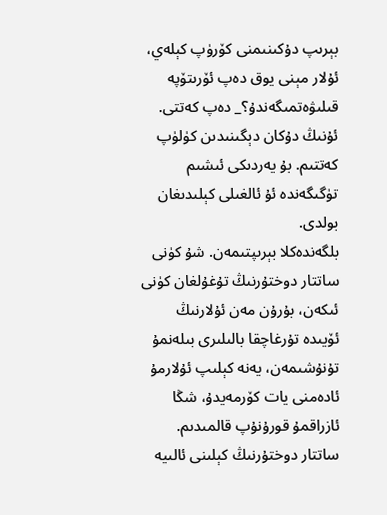بېرىپ دۇكىنىمنى كۆرۈپ كېلەي، ئۇلار مېنى يوق دەپ ئۆرىتۆپە قىلىۋەتمىگەندۇ؟_ دەپ كەتتى. ئۇنىڭ دۇكان دېگىنىدىن كۈلۈپ كەتتىم. بۇ يەردىكى ئىشىم تۈگىگەندە ئۇ ئالغىلى كېلىدىغان بولدى.
بلگەندەكلا بېرىپتىمەن. شۇ كۈنى ساتتار دوختۇرنىڭ تۇغۇلغان كۈنى ئىكەن، بۇرۇن مەن ئۇلارنىڭ ئۆيىدە تۇرغاچقا بالىلىرى بىلەنمۇ تۇنۇشىمەن، يەنە كېلىپ ئۇلارمۇ ئادەمنى يات كۆرمەيدۇ، شڭا ئازراقمۇ قورۇنۇپ قالمىدىم. ساتتار دوختۇرنىڭ كېلىنى ئالىيە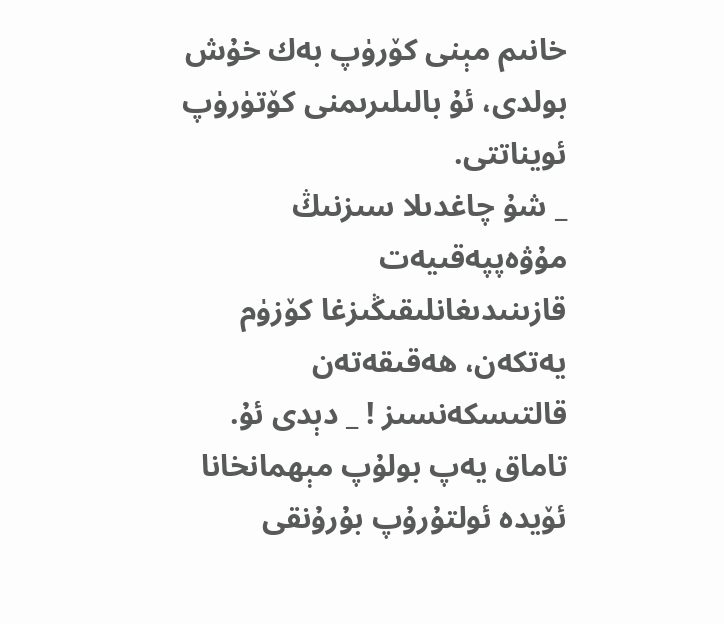خانىم مېنى كۆرۈپ بەك خۇش بولدى، ئۇ بالىلىرىمنى كۆتۈرۈپ ئويناتتى.
_ شۇ چاغدىلا سىزنىڭ مۇۋەپپەقىيەت قازىنىدىغانلىقىڭىزغا كۆزۈم يەتكەن، ھەقىقەتەن قالتىسكەنسىز ! _ دېدى ئۇ.
تاماق يەپ بولۇپ مېھمانخانا ئۆيدە ئولتۇرۇپ بۇرۇنقى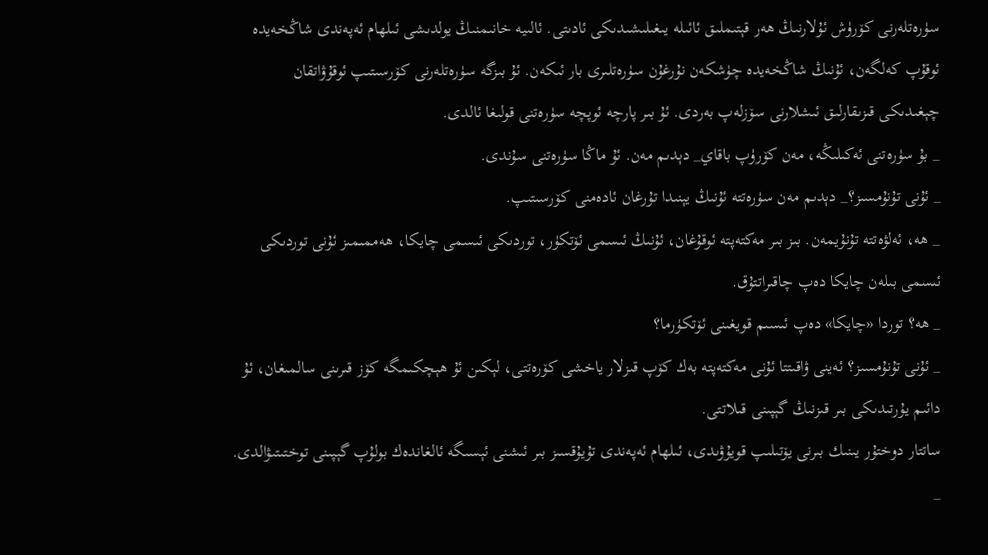سۈرەتلەرنى كۆرۈش ئۇلارنىڭ ھەر قېتىملىق ئائىلە يىغىلىشىدىكى ئادىتى. ئالىيە خانىمنىڭ يولدىشى ئىلھام ئەپەندى شاڭخەيدە ئوقۇپ كەلگەن، ئۇنىڭ شاڭخەيدە چۈشكەن نۇرغۇن سۈرەتلىرى بار ئىكەن. ئۇ بىزگە سۈرەتلەرنى كۆرسىتىپ ئوقۇۋاتقان چېغىدىكى قىزىقارلىق ئىشلارنى سۆزلەپ بەردى. ئۇ بىر پارچە ئوپچە سۈرەتنى قولىغا ئالدى.
_ بۇ سۈرەتنى ئەكىلىڭە، مەن كۆرۈپ باقاي_ دېدىم مەن. ئۇ ماڭا سۈرەتنى سۇندى.
_ ئۇنى تۇنۇمسىز؟_ دېدىم مەن سۈرەتتە ئۇنىڭ يېنىدا تۇرغان ئادەمنى كۆرسىتىپ.
_ ھە، ئەلۋەتتە تۇنۇيمەن. بىز بىر مەكتەپتە ئوقۇغان، ئۇنىڭ ئىسمى ئۆتكۈر، توردىكى ئىسمى چايكا، ھەممىمىز ئۇنى توردىكى ئىسمى بىلەن چايكا دەپ چاقىراتتۇق.
_ ھە؟ توردا «چايكا» دەپ ئىسىم قويغىنى ئۆتكۈرما؟
_ ئۇنى تۇنۇمسىز؟ ئەينى ۋاقىتتا ئۇنى مەكتەپتە بەك كۆپ قىزلار ياخشى كۆرەتتى، لېكىن ئۇ ھېچكىمگە كۆز قىرىنى سالمىغان، ئۇ دائىم يۇرتىدىكى بىر قىزنىڭ گېپىنى قىلاتتى.
ساتتار دوختۇر يىنىك بىرنى يۆتىلىپ قويۇۋىدى، ئىلھام ئەپەندى تۇيۇقسىز بىر ئىشنى ئېسىگە ئالغاندەك بولۇپ گېپىنى توختىتىۋالدى.
_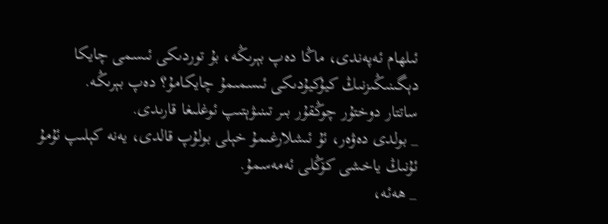ئىلھام ئەپەندى، ماڭا دەپ بېرىڭە، بۇ توردىكى ئىسمى چايكا دېگىنىڭىزنىڭ كيۇكيۇدىكى ئىسمىمۇ چايكامۇ؟ دەپ بېرىڭە.
ساتتار دوختۇر چوڭقۇر بىر تىنىۋېتىپ ئوغلىغا قارىدى.
_ بولدى دەۋەر، ئۇ ئىشلارغىمۇ خېلى بولۇپ قالدى، يەنە كېلىپ ئۇمۇ ئۇنىڭ ياخشى كۆڭلى ئەمەسمۇ.
_ ھەئە،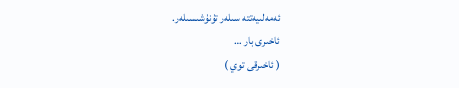ئەمەلىيەتتە سىلەر تۇنۇشىسىلەر.
ئاخىرى بار …
( ئاخىرقى توي )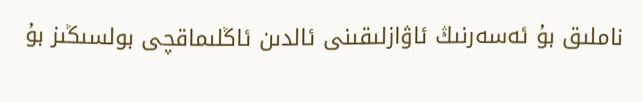ناملىق بۇ ئەسەرنىڭ ئاۋازلىقىنى ئالدىن ئاڭلىماقچى بولسىڭىز بۇ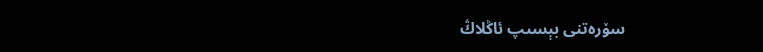سۆرەتنى بېسىپ ئاڭلاڭ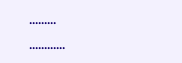………
…………